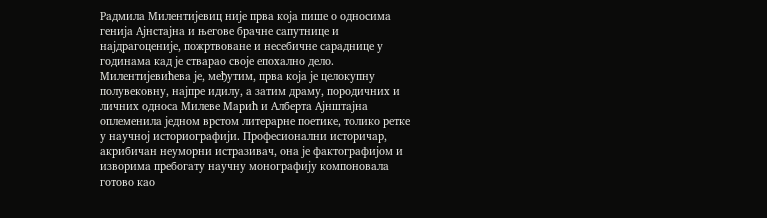Радмила Милентијевиц није прва која пише о односима генија Ајнстајна и његове брачне сапутнице и најдрагоценије, пожртвоване и несебичне сараднице у годинама кад је стварао своје епохално дело.
Милентијевићева је, међутим, прва која је целокупну полувековну, најпре идилу, а затим драму, породичних и личних односа Милеве Марић и Алберта Ајнштајна оплеменила једном врстом литерарне поетике, толико ретке у научној историографији. Професионални историчар, акрибичан неуморни истразивач, она је фактографијом и изворима пребогату научну монографију компоновала готово као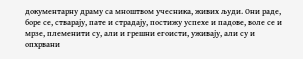документарну драму са мноштвом учесника, живих људи. Они раде, боре се, стварају, пате и страдају, постижу успехе и падове, воле се и мрзе, племенити су, али и грешни егоисти, уживају, али су и опхрвани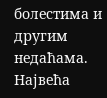болестима и другим недаћама. Највећа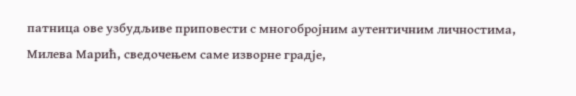патница ове узбудљиве приповести с многобројним аутентичним личностима, Милева Марић, сведочењем саме изворне градје,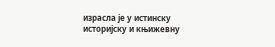израсла је у истинску историјску и књижевну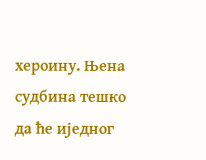хероину. Њена судбина тешко да ће иједног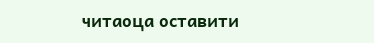читаоца оставити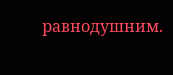равнодушним.